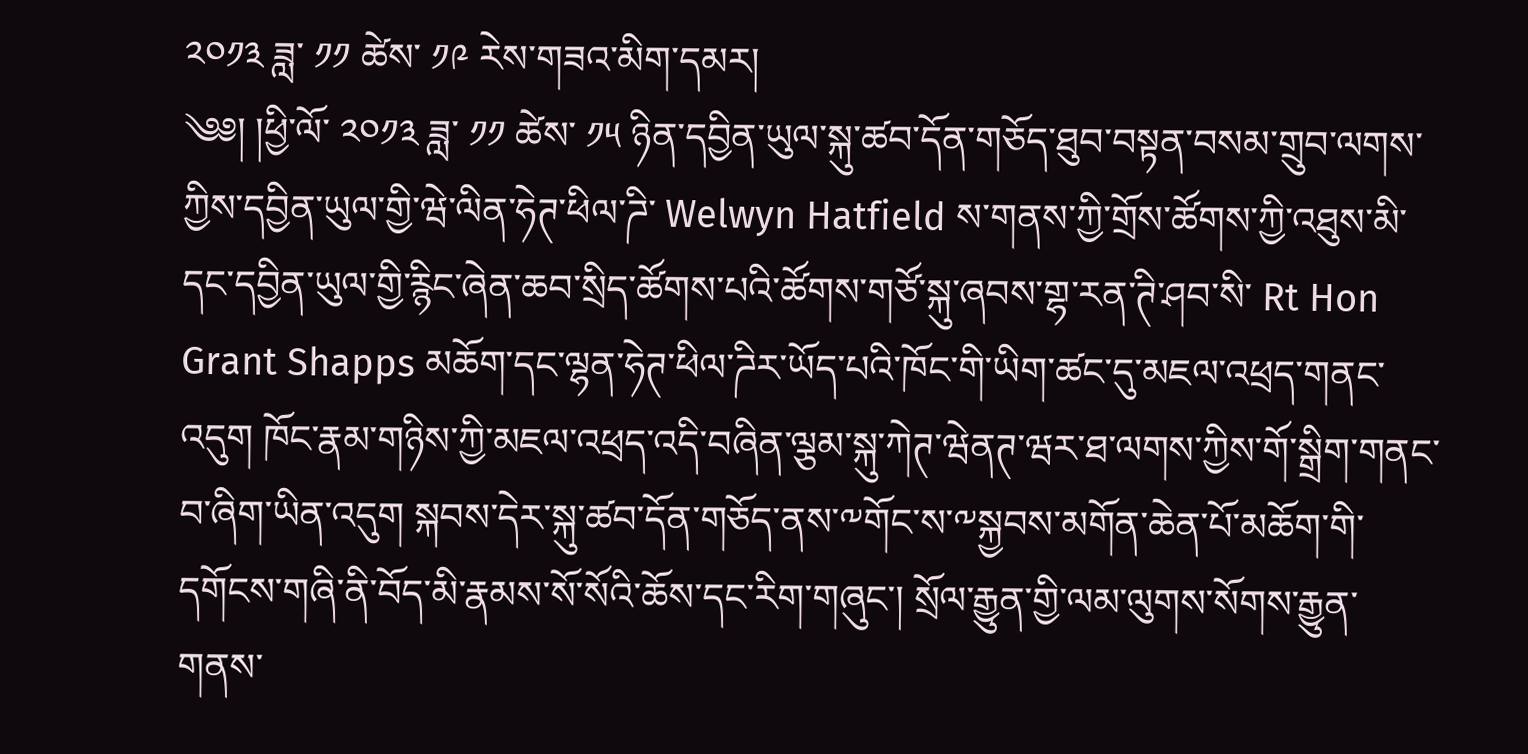༢༠༡༣ ཟླ་ ༡༡ ཚེས་ ༡༩ རེས་གཟའ་མིག་དམར།
༄༅། །ཕྱི་ལོ་ ༢༠༡༣ ཟླ་ ༡༡ ཚེས་ ༡༥ ཉིན་དབྱིན་ཡུལ་སྐུ་ཚབ་དོན་གཅོད་ཐུབ་བསྟན་བསམ་གྲུབ་ལགས་ཀྱིས་དབྱིན་ཡུལ་གྱི་ཝེ་ལིན་ཧེཊ་ཕིལ་ཌི་ Welwyn Hatfield ས་གནས་ཀྱི་གྲོས་ཚོགས་ཀྱི་འཐུས་མི་དང་དབྱིན་ཡུལ་གྱི་རྙིང་ཞེན་ཆབ་སྲིད་ཚོགས་པའི་ཚོགས་གཙོ་སྐུ་ཞབས་གྷ་རན་ཊི་ཤབ་སི་ Rt Hon Grant Shapps མཆོག་དང་ལྷན་ཧེཊ་ཕིལ་ཌིར་ཡོད་པའི་ཁོང་གི་ཡིག་ཚང་དུ་མཇལ་འཕྲད་གནང་འདུག ཁོང་རྣམ་གཉིས་ཀྱི་མཇལ་འཕྲད་འདི་བཞིན་ལྕམ་སྐུ་ཀེཊ་ཝེནཊ་ཝར་ཐ་ལགས་ཀྱིས་གོ་སྒྲིག་གནང་བ་ཞིག་ཡིན་འདུག སྐབས་དེར་སྐུ་ཚབ་དོན་གཅོད་ནས་༸གོང་ས་༸སྐྱབས་མགོན་ཆེན་པོ་མཆོག་གི་དགོངས་གཞི་ནི་བོད་མི་རྣམས་སོ་སོའི་ཆོས་དང་རིག་གཞུང་། སྲོལ་རྒྱུན་གྱི་ལམ་ལུགས་སོགས་རྒྱུན་གནས་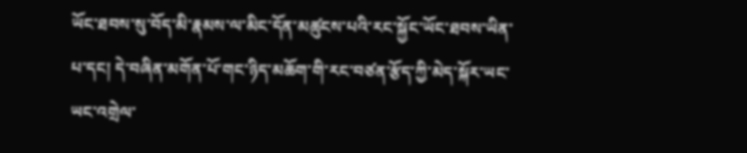ཡོང་ཐབས་སུ་བོད་མི་རྣམས་ལ་མིང་དོན་མཚུངས་པའི་རང་སྐྱོང་ཡོང་ཐབས་ཡིན་པ་དང། དེ་བཞིན་མགོན་པོ་གང་ཉིད་མཆོག་གི་རང་བཙན་རྩོད་ཀྱི་མེད་སྐོར་ཡང་ཡང་འགྲེལ་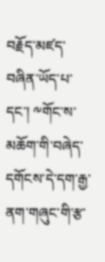བརྗོད་མཛད་བཞིན་ཡོད་པ་དང་། ༸གོང་ས་མཆོག་གི་བཞེད་དགོངས་དེ་དག་རྒྱ་ནག་གཞུང་གི་རྩ་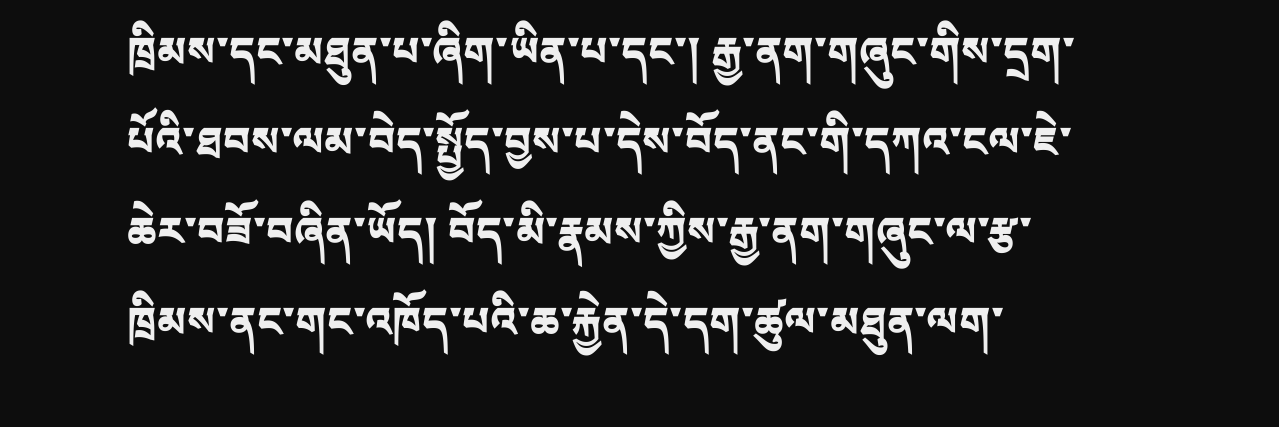ཁྲིམས་དང་མཐུན་པ་ཞིག་ཡིན་པ་དང་། རྒྱ་ནག་གཞུང་གིས་དྲག་པོའི་ཐབས་ལམ་བེད་སྤྱོད་བྱས་པ་དེས་བོད་ནང་གི་དཀའ་ངལ་ཇེ་ཆེར་བཟོ་བཞིན་ཡོད། བོད་མི་རྣམས་ཀྱིས་རྒྱ་ནག་གཞུང་ལ་རྩ་ཁྲིམས་ནང་གང་འཁོད་པའི་ཆ་རྐྱེན་དེ་དག་ཚུལ་མཐུན་ལག་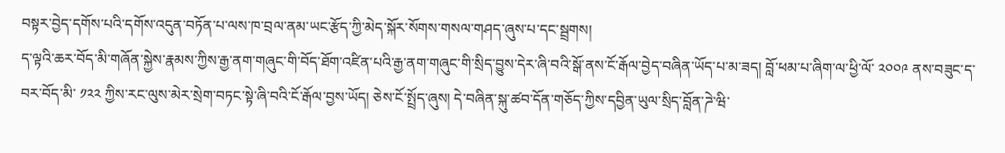བསྟར་བྱེད་དགོས་པའི་དགོས་འདུན་བཏོན་པ་ལས་ཁ་བྲལ་ནམ་ཡང་རྩོད་ཀྱི་མེད་སྐོར་སོགས་གསལ་གཤད་ཞུས་པ་དང་སྦྲགས།
ད་ལྟའི་ཆར་བོད་མི་གཞོན་སྐྱེས་རྣམས་ཀྱིས་རྒྱ་ནག་གཞུང་གི་བོད་ཐོག་འཛིན་པའི་རྒྱ་ནག་གཞུང་གི་སྲིད་བྱུས་དེར་ཞི་བའི་སྒོ་ནས་ངོ་རྒོལ་བྱེད་བཞིན་ཡོད་པ་མ་ཟད། བློ་ཕམ་པ་ཞིག་ལ་ཕྱི་ལོ་ ༢༠༠༩ ནས་བཟུང་ད་བར་བོད་མི་ ༡༢༢ ཀྱིས་རང་ལུས་མེར་སྲེག་བཏང་སྟེ་ཞི་བའི་ངོ་རྒོལ་བྱས་ཡོད། ཅེས་ངོ་སྤྲོད་ཞུས། དེ་བཞིན་སྐུ་ཚབ་དོན་གཅོད་ཀྱིས་དབྱིན་ཡུལ་སྲིད་བློན་ཌེ་ཝི་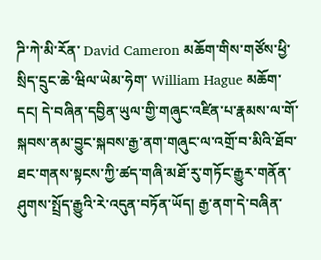ཌི་ཀེ་མི་རོན་ David Cameron མཆོག་གིས་གཙོས་ཕྱི་སྲིད་དྲུང་ཆེ་ཝིལ་ཡེམ་ཧེག་ William Hague མཆོག་དང། དེ་བཞིན་དབྱིན་ཡུལ་གྱི་གཞུང་འཛིན་པ་རྣམས་ལ་གོ་སྐབས་ནམ་བྱུང་སྐབས་རྒྱ་ནག་གཞུང་ལ་འགྲོ་བ་མིའི་ཐོབ་ཐང་གནས་སྟངས་ཀྱི་ཚད་གཞི་མཐོ་རུ་གཏོང་རྒྱུར་གནོན་ཤུགས་སྤྲོད་རྒྱུའི་རེ་འདུན་བཏོན་ཡོད། རྒྱ་ནག་དེ་བཞིན་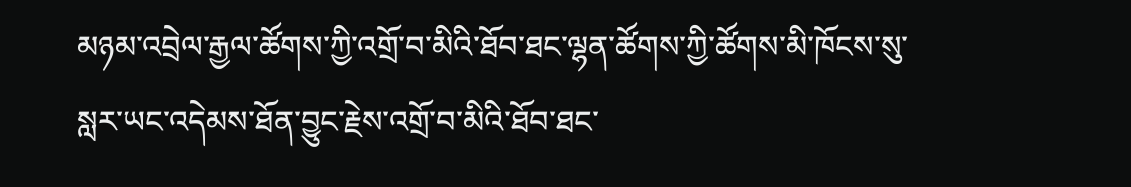མཉམ་འབྲེལ་རྒྱལ་ཚོགས་ཀྱི་འགྲོ་བ་མིའི་ཐོབ་ཐང་ལྷན་ཚོགས་ཀྱི་ཚོགས་མི་ཁོངས་སུ་སླར་ཡང་འདེམས་ཐོན་བྱུང་རྗེས་འགྲོ་བ་མིའི་ཐོབ་ཐང་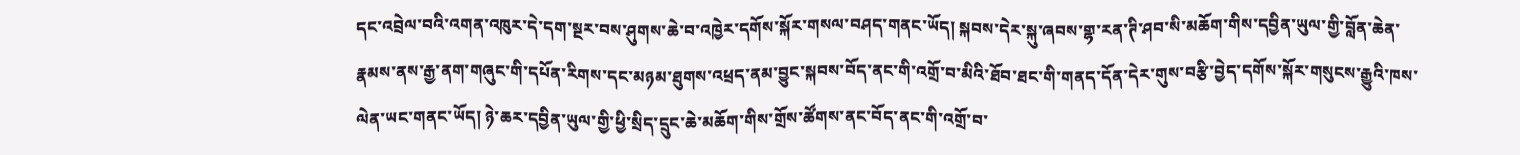དང་འབྲེལ་བའི་འགན་འཁུར་དེ་དག་སྔར་བས་ཤུགས་ཆེ་བ་འཁྱེར་དགོས་སྐོར་གསལ་བཤད་གནང་ཡོད། སྐབས་དེར་སྐུ་ཞབས་གྷ་རན་ཊི་ཤབ་སི་མཆོག་གིས་དབྱིན་ཡུལ་གྱི་བློན་ཆེན་རྣམས་ནས་རྒྱ་ནག་གཞུང་གི་དཔོན་རིགས་དང་མཉམ་ཐུགས་འཕྲད་ནམ་བྱུང་སྐབས་བོད་ནང་གི་འགྲོ་བ་མིའི་ཐོབ་ཐང་གི་གནད་དོན་དེར་གུས་བརྩི་བྱེད་དགོས་སྐོར་གསུངས་རྒྱུའི་ཁས་ལེན་ཡང་གནང་ཡོད། ཉེ་ཆར་དབྱིན་ཡུལ་གྱི་ཕྱི་སྲིད་དྲུང་ཆེ་མཆོག་གིས་གྲོས་ཚོགས་ནང་བོད་ནང་གི་འགྲོ་བ་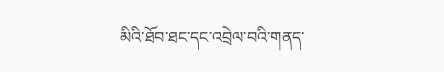མིའི་ཐོབ་ཐང་དང་འབྲེལ་བའི་གནད་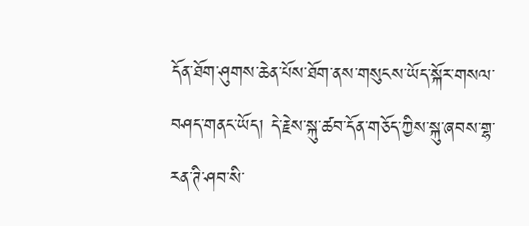དོན་ཐོག་ཤུགས་ཆེན་པོས་ཐོག་ནས་གསུངས་ཡོད་སྐོར་གསལ་བཤད་གནང་ཡོད། དེ་རྗེས་སྐུ་ཚབ་དོན་གཅོད་ཀྱིས་སྐུ་ཞབས་གྷ་རན་ཊི་ཤབ་སི་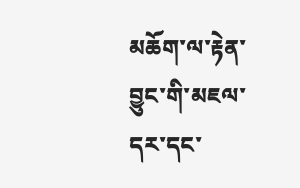མཆོག་ལ་རྟེན་བྱུང་གི་མཇལ་དར་དང་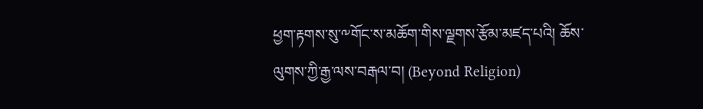ཕྱག་རྟགས་སུ་༸གོང་ས་མཆོག་གིས་ལྗགས་རྩོམ་མཛད་པའི། ཆོས་ལུགས་ཀྱི་རྒྱ་ལས་བརྒལ་བ། (Beyond Religion)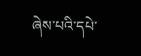ཞེས་པའི་དཔེ་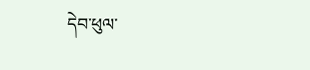དེབ་ཕུལ་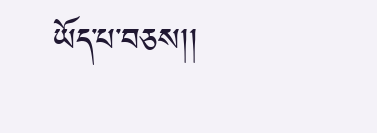ཡོད་པ་བཅས།།